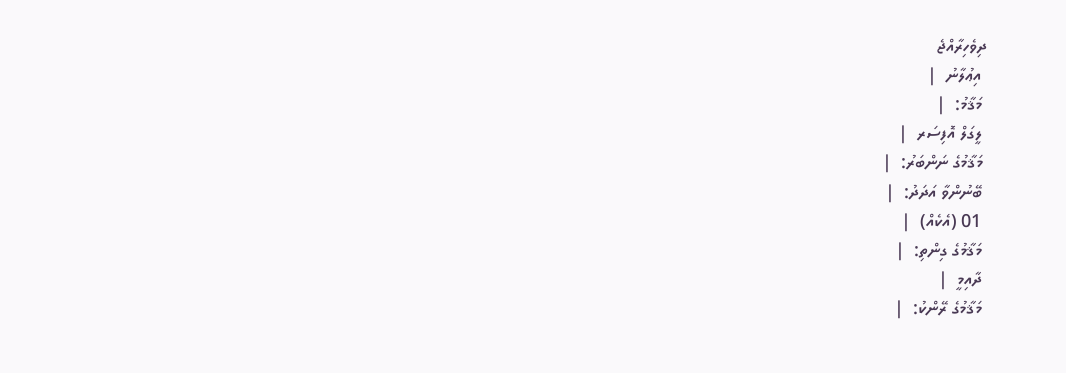ދިވެހިރާއްޖެ
 އިޢުލާނު  |
 މަޤާމު:  |
 ލީގަލް އޮފިސަރ  |
 މަޤާމުގެ ނަންބަރު:  |
 ބޭނުންވާ އަދަދު:  |
 01 (އެކެއް)  |
 މަޤާމުގެ ގިންތި:  |
 ދާއިމީ  |
 މަޤާމުގެ ރޭންކު:  |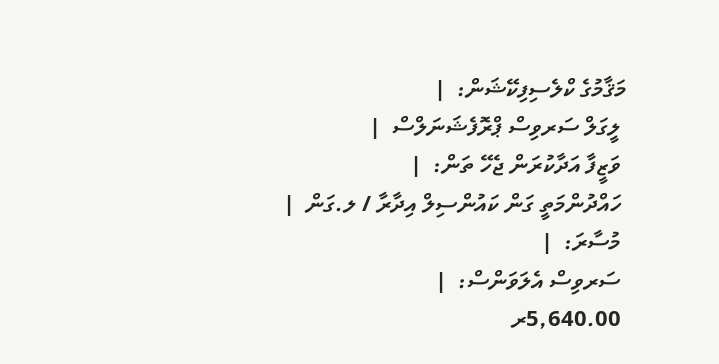މަޤާމުގެ ކްލެސިފިކޭޝަން:  |
 ލީގަލް ސަރވިސް ޕްރޮފެޝަނަލްސް  |
 ވަޒީފާ އަދާކުރަން ޖެހޭ ތަން:  |
 ހައްދުންމަތީ ގަން ކައުންސިލް އިދާރާ / ލ.ގަން  |
 މުސާރަ:  |
 ސަރވިސް އެލަވަންސް:  |
 5,640.00ރ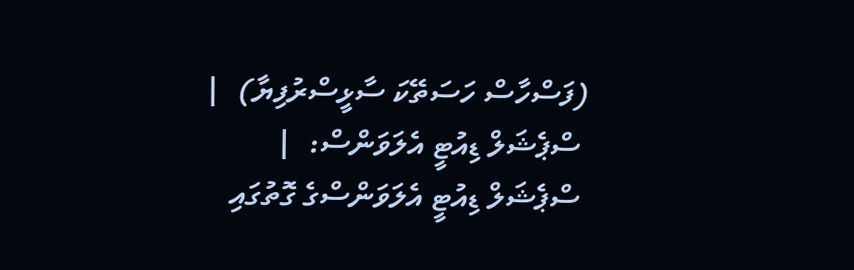(ފަސްހާސް ހަސަތޭކަ ސާޅީސްރުފިޔާ)  |
 ސްޕެޝަލް ޑިއުޓީ އެލަވަންސް:  |
 ސްޕެޝަލް ޑިއުޓީ އެލަވަންސްގެ ގޮތުގައި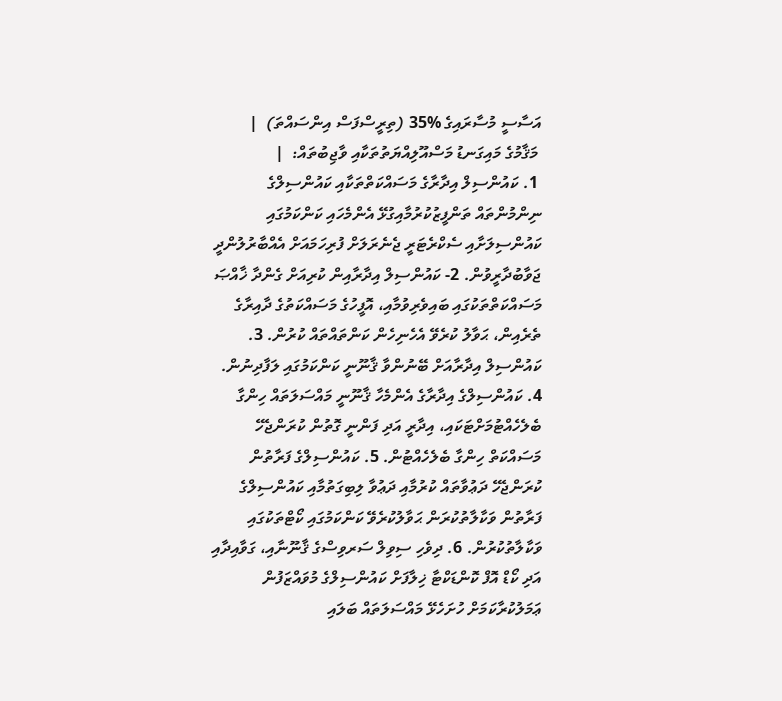އަސާސީ މުސާރައިގެ %35 (ތިރީސްފަސް އިންސައްތަ)  |
 މަޤާމުގެ މައިގަނޑު މަސްއޫލިއްޔަތުތަކާއި ވާޖިބުތައް:  |
 1. ކައުންސިލް އިދާރާގެ މަސައްކަތްތަކާއި ކައުންސިލްގެ ނިންމުންތައް ތަންފީޒުކުރުމާއިގުޅޭ އެންމެހައި ކަންކަމުގައި ކައުންސިލަށާއި ސެކްރެޓަރީ ޖެނެރަލަށް ފުރިހަމައަށް އެއްބާރުލުންދީ ޖަވާބުދާރީވުން. 2- ކައުންސިލް އިދާރާއިން ކުރިއަށް ގެންދާ ޚާއްޞަ މަސައްކަތްތަކުގައި ބައިވެރިވުމާއި، އޮފީހުގެ މަސައްކަތުގެ ދާއިރާގެ ތެރެއިން، ޙަވާލު ކުރެވޭ އެހެނިހެން ކަންތައްތައް ކުރުން. 3. ކައުންސިލް އިދާރާއަށް ބޭނުންވާ ޤާނޫނީ ކަންކަމުގައި ލަފާދިނުން. 4. ކައުންސިލްގެ އިދާރާގެ އެންމެހާ ޤާނޫނީ މައްސަލަތައް ހިންގާ ބެލެހެއްޓުމަށްޓަކައި، އިދާރީ އަދި ފަންނީ ގޮތުން ކުރަންޖެހޭ މަސައްކަތް ހިންގާ ބެލެހެއްޓުން. 5. ކައުންސިލްގެ ފަރާތުން ކުރަންޖެހޭ ދަޢުވާތައް ކުރުމާއި ދަޢުވާ ލިބިގަތުމާއި ކައުންސިލްގެ ފަރާތުން ވަކާލާތުކުރަން ޙަވާލުކުރެވޭ ކަންކަމުގައި ކޯޓްތަކުގައި ވަކާލާތުކުރުން. 6. ދިވެހި ސިވިލް ސަރވިސްގެ ޤާނޫނާއި، ގަވާއިދާއި އަދި ކޯޑް އޮފް ކޮންޑަކްޓާ ޚިލާފަށް ކައުންސިލްގެ މުވައްޒަފުން ޢަމަލުކުރާކަމަށް ހުށަހެޅޭ މައްސަލަތައް ބަލައި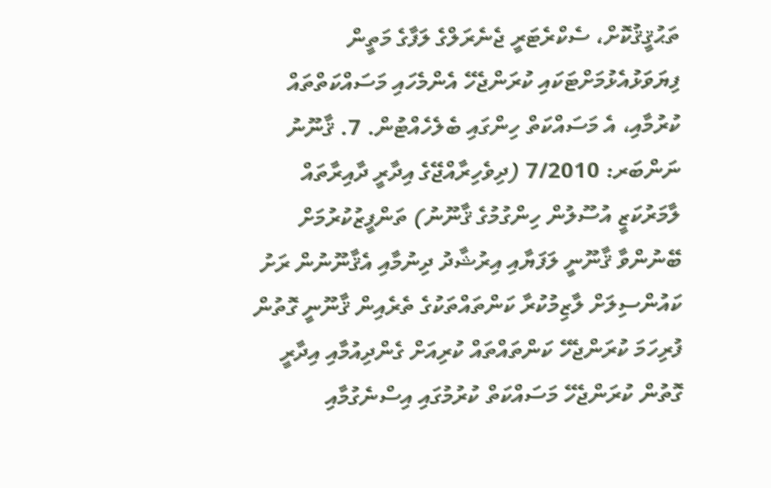ތަޙުޤީޤުކޮށް، ސެކްރެޓަރީ ޖެނެރަލްގެ ލަފާގެ މަތީން ފިޔަވަޅުއެޅުމަށްޓަކައި ކުރަންޖެހޭ އެންމެހައި މަސައްކަތްތައް ކުރުމާއި، އެ މަސައްކަތް ހިންގައި ބެލެހެއްޓުން. 7. ޤާނޫނު ނަންބަރ: 7/2010 (ދިވެހިރާއްޖޭގެ އިދާރީ ދާއިރާތައް ލާމަރުކަޒީ އުސޫލުން ހިންގުމުގެ ޤާނޫނު) ތަންފީޒުކުރުމަށް ބޭނުންވާ ޤާނޫނީ ލަފަޔާއި އިރުޝާދު ދިނުމާއި އެޤާނޫނުން ރަށު ކައުންސިލަށް ލާޒިމުކުރާ ކަންތައްތަކުގެ ތެރެއިން ޤާނޫނީ ގޮތުން ފުރިހަމަ ކުރަންޖެހޭ ކަންތައްތައް ކުރިއަށް ގެންދިއުމާއި އިދާރީ ގޮތުން ކުރަންޖެހޭ މަސައްކަތް ކުރުމުގައި އިސްނެގުމާއި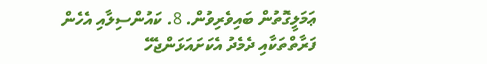ޢަމަލީގޮތުން ބައިވެރިވުން. 8. ކައުންސިލާއި އެހެން ފަރާތްތަކާއި ދެމެދު އެކަށައަޅަންޖެހޭ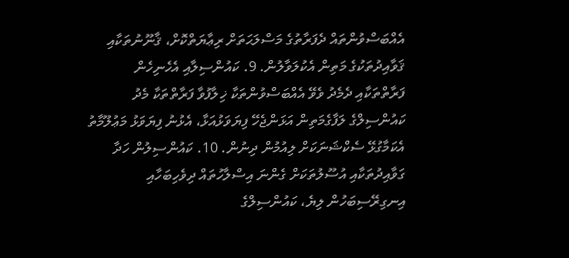އެއްބަސްވުންތައް ދެފަރާތުގެ މަސްލަޙަތަށް ރިޢާޔަތްކޮށް، ޤާނޫނުތަކާއި ޤަވާއިދުތަކުގެ މަތިން އެކުލަވާލުން. 9. ކައުންސިލާއި އެހެނިހެން ފަރާތްތަކާއި ދެމެދު ވެވޭ އެއްބަސްވުންތަކާ ޚިލާފުވާ ފަރާތްތަކާ މެދު ކައުންސިލްގެ ލަފާގެމަތިން އަޅަންޖެހޭ ފިޔަވަޅުއަޅާ، އެޅުނު ފިޔަވަޅު މަޢުލޫމާތު އެކަމާގުޅޭ ސެކްޝަނަކަށް ލިއުމުން ދިނުން. 10. ކައުންސިލުން ހަދާ ގަވާއިދުތަކާއި އުސޫލުތަކަށް ގެންނަ އިސްލާހުތައް ދިވެހިބަހާއި އިނގިރޭސިބަހުން ލިޔެ، ކައުންސިލްގެ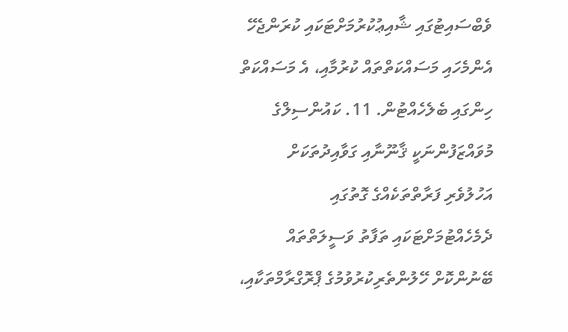ވެބްސައިޓުގައި ޝާއިޢުކުރުމަށްޓަކައި ކުރަންޖެހޭ އެންމެހައި މަސައްކަތްތައް ކުރުމާއި، އެ މަސައްކަތް ހިންގައި ބެލެހެއްޓުން. 11. ކައުންސިލްގެ މުވައްޒަފުންނަކީ ޤާނޫނާއި ގަވާއިދުތަކަށް އަހުލުވެރި ފަރާތްތަކެއްގެ ގޮތުގައި ދެމެހެއްޓުމަށްޓަކައި ތަފާތު ވަސީލަތްތައް ބޭނުންކޮށް ހޭލުންތެރިކުރުވުމުގެ ޕްރޮގްރާމްތަކާއި،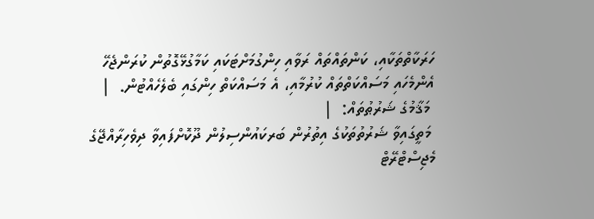ހަރަކާތްތަކާއި، ކަންތައްތައް ރަވާއި ހިންގުމަށްޓަކައި ކަމާގުޅޭގޮތުން ކުރަންޖެހޭ އެންމެހައި މަސައްކަތްތައް ކުރުމާއި، އެ މަސައްކަތް ހިންގައި ބެލެހެއްޓުން.  |
 މަޤާމުގެ ޝަރުޠުތައް:  |
 މަތީގައިވާ ޝަރުތުތަކުގެ އިތުރުން ބަރކައުންސިލުން ދޫކޮށްފައިވާ ދިވެހިރާއްޖޭގެ މެޖިސްޓްރޭޓް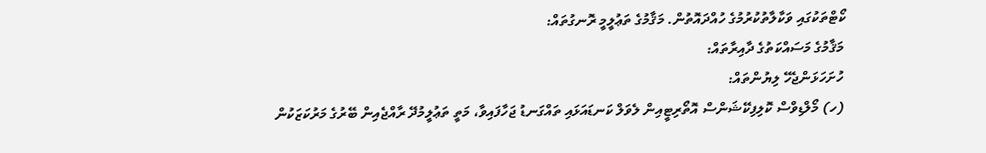ކޯޓްތަކުގައި ވަކާލާތުކުރުމުގެ ހުއްދައޮތުން. މަޤާމުގެ ތަޢުލީމީ ރޮނގުތައް:
 މަޤާމުގެ މަސައްކަތުގެ ދާއިރާތައް:
 ހުށަހަޅަންޖެހޭ ލިޔުންތައް:
 (ހ) މޯލްޑިވްސް ކޮލިފިކޭޝަންސް އޮތޯރިޓީއިން ލެވަލް ކަނޑައަޅައި ތައްގަނޑު ޖަހާފައިވާ، މަތީ ތަޢުލީމުދޭ ރާއްޖެއިން ބޭރުގެ މަރުކަޒަކުން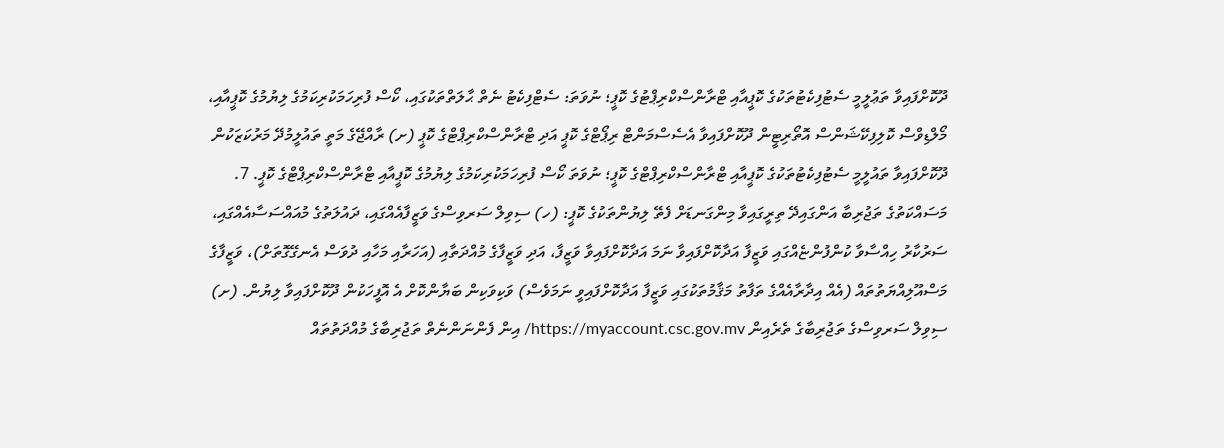ދޫކޮށްފައިވާ ތަޢުލީމީ ސެޓުފިކެޓުތަކުގެ ކޮޕީއާއި ޓްރާންސްކްރިޕްޓުގެ ކޮޕީ؛ ނުވަތަ: ސެޓްފިކެޓު ނެތް ޙާލަތްތަކުގައި، ކޯސް ފުރިހަމަކުރިކަމުގެ ލިޔުމުގެ ކޮޕީއާއި، މޯލްޑިވްސް ކޮލިފިކޭޝަންސް އޮތޯރިޓީން ދޫކޮށްފައިވާ އެސެސްމަންޓް ރިޕޯޓްގެ ކޮޕީ އަދި ޓްރާންސްކްރިޕްޓްގެ ކޮޕީ (ށ) ރާއްޖޭގެ މަތީ ތައުލީމުދޭ މަރުކަޒަކުން ދޫކޮށްފައިވާ ތައުލީމީ ސެޓުފިކެޓުތަކުގެ ކޮޕީއާއި ޓްރާންސްކްރިޕްޓްގެ ކޮޕީ؛ ނުވަތަ ކޯސް ފުރިހަމަކުރިކަމުގެ ލިޔުމުގެ ކޮޕީއާއި ޓްރާންސްކްރިޕްޓްގެ ކޮޕީ. 7. މަސައްކަތުގެ ތަޖުރިބާ އަންގައިދޭ ތިރީގައިވާ މިންގަނޑަށް ފެތޭ ލިޔުންތަކުގެ ކޮޕީ: (ހ) ސިވިލް ސަރވިސްގެ ވަޒީފާއެއްގައި، ދައުލަތުގެ މުއައްސަސާއެއްގައި، ސަރުކާރު ހިއްސާވާ ކުންފުންޏެއްގައި ވަޒީފާ އަދާކޮށްފައިވާ ނަމަ އަދާކޮށްފައިވާ ވަޒީފާ، އަދި ވަޒީފާގެ މުއްދަތާއި (އަހަރާއި މަހާއި ދުވަސް އެނގޭގޮތަށް)، ވަޒީފާގެ މަސްއޫލިއްޔަތުތައް (އެއް އިދާރާއެއްގެ ތަފާތު މަޤާމުތަކުގައި ވަޒީފާ އަދާކޮށްފައިވީ ނަމަވެސް) ވަކިވަކިން ބަޔާންކޮށް އެ އޮފީހަކުން ދޫކޮށްފައިވާ ލިޔުން. (ށ) ސިވިލް ސަރވިސްގެ ތަޖުރިބާގެ ތެރެއިން https://myaccount.csc.gov.mv/ އިން ފެންނަންނެތް ތަޖުރިބާގެ މުއްދަތުތައް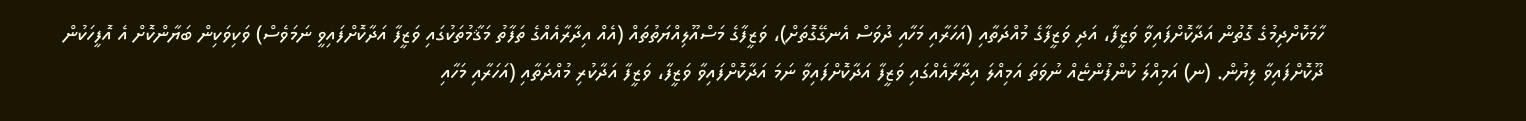ހާމަކޮށްދިމުގެ ގޮތުން އަދާކޮށްފައިވާ ވަޒީފާ، އަދި ވަޒީފާގެ މުއްދަތާއި (އަހަރާއި މަހާއި ދުވަސް އެނގޭގޮތަށް)، ވަޒީފާގެ މަސްއޫލިއްޔަތުތައް (އެއް އިދާރާއެއްގެ ތަފާތު މަޤާމުތަކުގައި ވަޒީފާ އަދާކޮށްފައިވީ ނަމަވެސް) ވަކިވަކިން ބަޔާންކޮށް އެ އޮފީހަކުން ދޫކޮށްފައިވާ ލިޔުން. (ނ) އަމިއްލަ ކުންފުންޏެއް ނުވަތަ އަމިއްލަ އިދާރާއެއްގައި ވަޒީފާ އަދާކޮށްފައިވާ ނަމަ އަދާކޮށްފައިވާ ވަޒީފާ، ވަޒީފާ އަދާކުރި މުއްދަތާއި (އަހަރާއި މަހާއި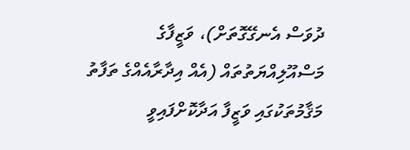ދުވަސް އެނގޭގޮތަށް)، ވަޒީފާގެ މަސްއޫލިއްޔަތުތައް (އެއް އިދާރާއެއްގެ ތަފާތު މަޤާމުތަކުގައި ވަޒީފާ އަދާކޮށްފައިވީ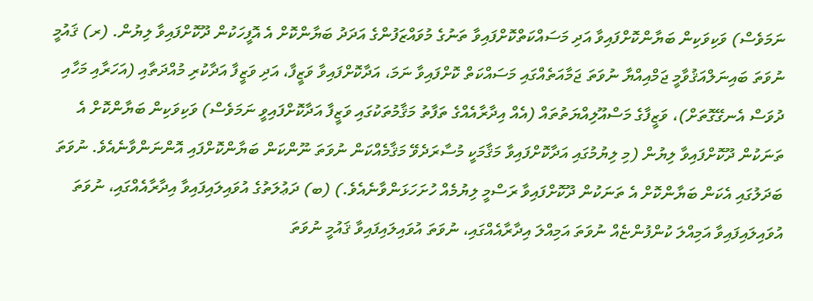ނަމަވެސް) ވަކިވަކިން ބަޔާންކޮށްފައިވާ އަދި މަސައްކަތްކޮށްފައިވާ ތަނުގެ މުވައްޒަފުންގެ އަދަދު ބަޔާންކޮށް އެ އޮފީހަކުން ދޫކޮށްފައިވާ ލިޔުން. (ރ) ޤައުމީ ނުވަތަ ބައިނަލްއަޤުވާމީ ޖަމްއިއްޔާ ނުވަތަ ޖަމާއަތެއްގައި މަސައްކަތް ކޮށްފައިވާ ނަމަ، އަދާކޮށްފައިވާ ވަޒީފާ، އަދި ވަޒީފާ އަދާކުރި މުއްދަތާއި (އަހަރާއި މަހާއި ދުވަސް އެނގޭގޮތަށް)، ވަޒީފާގެ މަސްއޫލިއްޔަތުތައް (އެއް އިދާރާއެއްގެ ތަފާތު މަޤާމުތަކުގައި ވަޒީފާ އަދާކޮށްފައިވީ ނަމަވެސް) ވަކިވަކިން ބަޔާންކޮށް އެ ތަނަކުން ދޫކޮށްފައިވާ ލިޔުން (މި ލިޔުމުގައި އަދާކޮށްފައިވާ މަޤާމަކީ މުސާރަދެވޭ މަޤާމެއްކަން ނުވަތަ ނޫންކަން ބަޔާންކޮށްފައި އޮންނަންވާނެއެވެ. ނުވަތަ ބަދަލުގައި އެކަން ބަޔާންކޮށް އެ ތަނަކުން ދޫކޮށްފައިވާ ރަސްމީ ލިޔުމެއް ހުށަހަޅަންވާނެއެވެ.) (ބ) ދަޢުލަތުގެ އުވައިލައިފައިވާ އިދާރާއެއްގައި، ނުވަތަ އުވައިލައިފައިވާ އަމިއްލަ ކުންފުންޏެއް ނުވަތަ އަމިއްލަ އިދާރާއެއްގައި، ނުވަތަ އުވައިލައިފައިވާ ޤައުމީ ނުވަތަ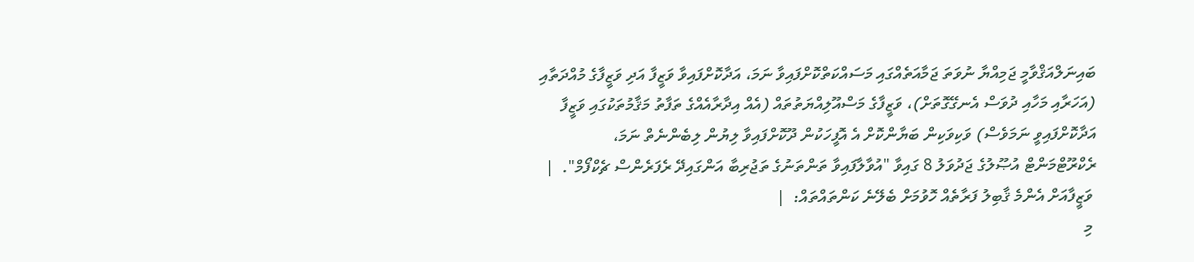ބައިނަލްއަޤްވާމީ ޖަމިއްޔާ ނުވަތަ ޖަމާއަތެއްގައި މަސައްކަތްކޮށްފައިވާ ނަމަ، އަދާކޮށްފައިވާ ވަޒީފާ އަދި ވަޒީފާގެ މުއްދަތާއި (އަހަރާއި މަހާއި ދުވަސް އެނގޭގޮތަށް)، ވަޒީފާގެ މަސްއޫލިއްޔަތުތައް (އެއް އިދާރާއެއްގެ ތަފާތު މަޤާމުތަކުގައި ވަޒީފާ އަދާކޮށްފައިވީ ނަމަވެސް) ވަކިވަކިން ބަޔާންކޮށް އެ އޮފީހަކުން ދޫކޮށްފައިވާ ލިޔުން ލިބެންނެތް ނަމަ، ރެކްރޫޓްމަންޓް އުޞޫލުގެ ޖަދުވަލު 8 ގައިވާ "އުވާލާފައިވާ ތަންތަނުގެ ތަޖުރިބާ އަންގައިދޭ ރެފަރެންސް ޗެކްފޯމް".  |
 ވަޒީފާއަށް އެންމެ ޤާބިލު ފަރާތެއް ހޮވުމަށް ބެލޭނެ ކަންތައްތައް:  |
 މި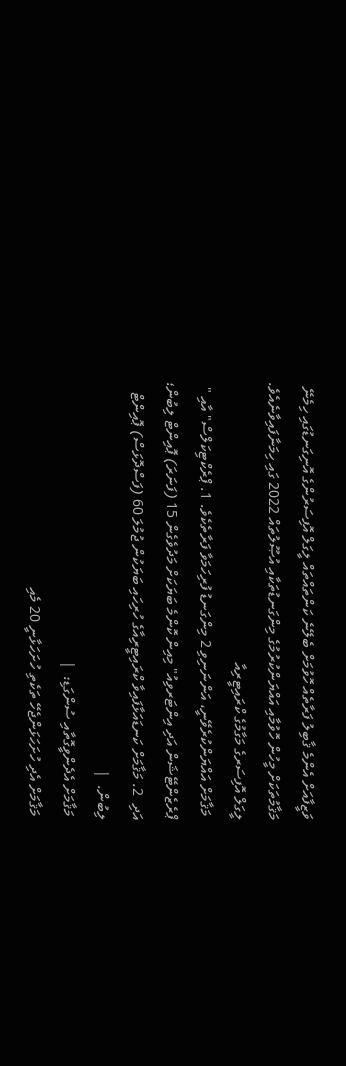ވަޒީފާއަށް އެންމެ ޤާބިލު ފަރާތެއް ހޮވުމަށް ބެލޭނެ ކަންތައްތައް ލީގަލް އޮފިސަރުންގެ އޮނިގަނޑުގައި ހިމެނޭ މަޤާމުތަކަށް މީހުން ހޮވުމާއި އައްޔަންކުރުމުގެ މިންގަނޑުތަކާއި އުޞޫލުތައް 2022 ގައި ހިމަނާފައިވާނެއެވެ. ލީގަލް އޮފިސަރގެ މަގާމުގެ ކްރައިޓީރިއާ
 މަޤާމަށް އައްޔަންކުރެވޭނީ، އަންނަނިވި 2 މިންގަނޑު ފުރިހަމަވާ ފަރާތެކެވެ. 1. ޕްރެކްޓިކަލްސް" އާއި " ޕްރެޒެންޓޭޝަން އަދި އިންޓަރވިއު" މިއިން ކޮންމެ ބަޔަކަށް މަދުވެގެން 15 (ފަނަރަ) ޕޮއިންޓް ލިބުން؛ އަދި  2. މަޤާމަށް ކަނޑައަޅާފައިވާ ކްރައިޓީރިއާގެ ހުރިހައި ބަޔަކުން ޖުމުލަ 60 (ފަސްދޮޅަސް) ޕޮއިންޓް ލިބުން.  |
 މަޤާމަށް އެދެންވީގޮތާއި ސުންގަޑި:  |
 މަޤާމަށް އެދި ހުށަހަޅަންޖެހޭ ތަކެތި ހުށަހަޅާނީ 20 މެއި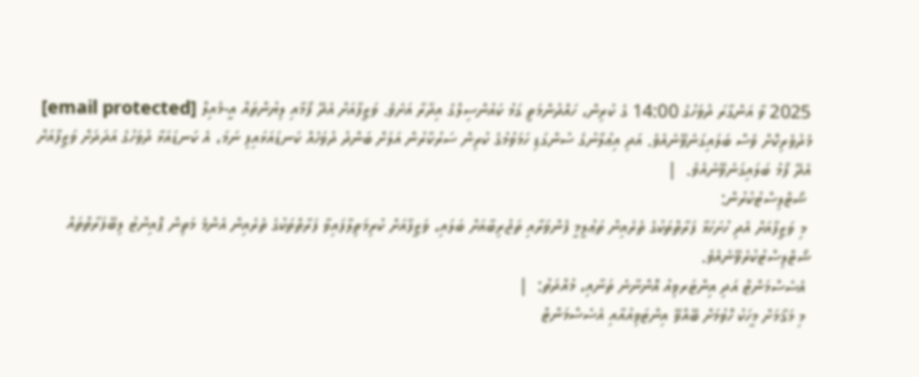2025 ވާ އަންގާރަ ދުވަހުގެ 14:00 ގެ ކުރިން، ހައްދުންމަތީ ގަމު ކައުންސިލްގެ އިދާރާ އަށެވެ. ވަޒީފާއަށް އެދޭ ފޯމާއި ލިޔުންތައް އީ-މެއިލް [email protected] މެދުވެރިކޮށް ވެސް ބަލައިގަނެވޭނެއެވެ. އަދި އިޢުލާނުގެ ސުންގަޑި ހަމަވުމުގެ ކުރިން ސަރުކާރުން އަލަށް ބަންދު ދުވަހެއް ކަނޑައަޅައިފި ނަމަ، އެ ކަނޑައަޅާ ދުވަހުގެ އަދަދަށް ވަޒީފާއަށް އެދޭ ފޯމު ބަލައިގަނެވޭނެއެވެ.  |
 ޝޯޓްލިސްޓުކުރުން:
 މި ވަޒީފާއަށް އެދި ހުށަހަޅާ ފަރާތްތަކުގެ ތެރެއިން ތަޢުލީމީ ފެންވަރާއި ތަޖުރިބާއަށް ބަލައި، ވަޒީފާއަށް ކުރިމަތިލާފައިވާ ފަރާތްތަކުގެ ތެރެއިން އެންމެ މަތިން ޕޮއިންޓު ލިބޭފަރާތްތައް ޝޯޓްލިސްޓުކުރެވޭނެއެވެ.
 އެސެސްމަންޓް އަދި އިންޓަރވިއު އޮންނާނެ ތަނާއި، މުއްދަތު:  |
 މި މަޤާމަށް މީހަކު ހޮވުމަށް ބޭއްވޭ އިންޓަވިއުއާއި އެސެސްމަންޓް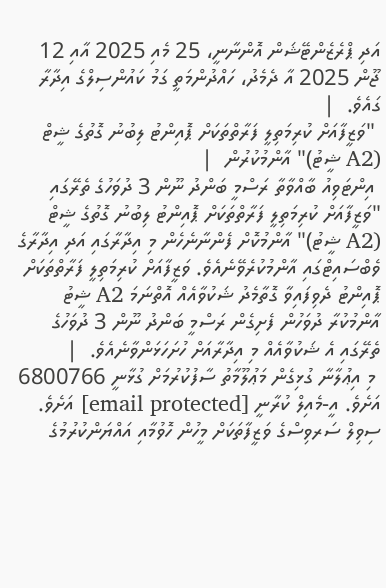އަދި ޕްރެޒެންޓޭޝަން އޮންނާނީ، 25 މެއި 2025 އާއި 12 ޖޫން 2025 އާ ދެމެދު، ހައްދުންމަތީ ގަމު ކައުންސިލްގެ އިދާރާ ގައެވެ.  |
 "ވަޒީފާއަށް ކުރިމަތިލީ ފަރާތްތަކަށް ޕޮއިންޓު ލިބުނު ގޮތުގެ ޝީޓް (A2 ޝީޓު)" އާންމުކުރުން  |
 އިންޓަވިއު ބާއްވާތާ ރަސްމީ ބަންދު ނޫން 3 ދުވަހުގެ ތެރޭގައި "ވަޒީފާއަށް ކުރިމަތިލީ ފަރާތްތަކަށް ޕޮއިންޓު ލިބުނު ގޮތުގެ ޝީޓް (A2 ޝީޓު)" އާންމުކޮށް ފެންނާނެހެން މި އިދާރާގައި އަދި އިދާރާގެ ވެބްސައިޓްގައި އާންމުކުރެވޭނެއެވެ. ވަޒީފާއަށް ކުރިމަތިލީ ފަރާތްތަކަށް ޕޮއިންޓު ދެވިފައިވާ ގޮތާމެދު ޝަކުވާއެއް އޮތްނަމަ A2 ޝީޓު އާންމުކުރާ ދުވަހުން ފެށިގެން ރަސްމީ ބަންދު ނޫން 3 ދުވަހުގެ ތެރޭގައި އެ ޝަކުވާއެއް މި އިދާރާއަށް ހުށަހަޅަންވާނެއެވެ.  |
 މި އިޢުލާނާ ގުޅިގެން މަޢުލޫމާތު ސާފުކުރުމަށް ގުޅާނީ 6800766 އަށެވެ. އީ-މެއިލް ކުރާނީ [email protected] އަށެވެ. ސިވިލް ސަރވިސްގެ ވަޒީފާތަކަށް މީހުން ހޮވުމާއި އައްޔަންކުރުމުގެ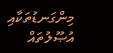މިންގަނޑުތަކާއި އުޞޫލުތައް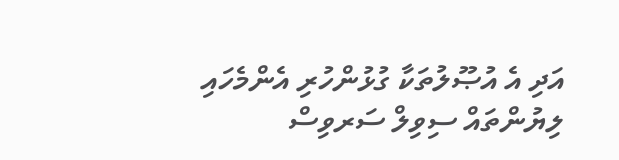އަދި އެ އުޞޫލުތަކާ ގުޅުންހުރި އެންމެހައި ލިޔުންތައް ސިވިލް ސަރވިސް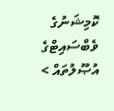ކޮމިޝަނުގެ ވެބްސައިޓްގެ އުޞޫލުތައް >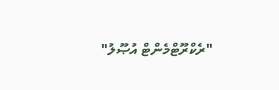"ރެކްރޫޓްމެންޓް އުޞޫލު"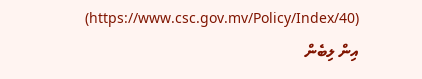(https://www.csc.gov.mv/Policy/Index/40) އިން ލިބެން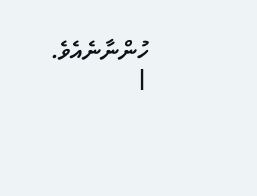ހުންނާނެއެވެ.  |